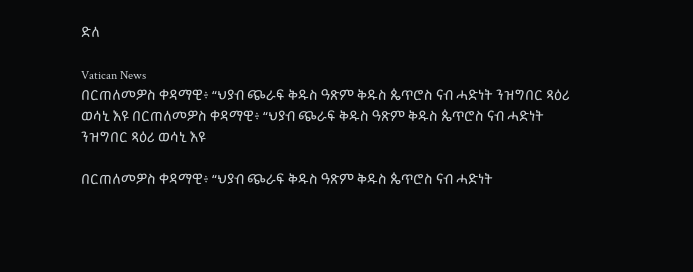ድለ

Vatican News
በርጠለመዎስ ቀዳማዊ፥ “ህያብ ጭራፍ ቅዱስ ዓጽም ቅዱስ ጴጥሮስ ናብ ሓድነት ንዝግበር ጻዕሪ ወሳኒ እዩ በርጠለመዎስ ቀዳማዊ፥ “ህያብ ጭራፍ ቅዱስ ዓጽም ቅዱስ ጴጥሮስ ናብ ሓድነት ንዝግበር ጻዕሪ ወሳኒ እዩ

በርጠለመዎስ ቀዳማዊ፥ “ህያብ ጭራፍ ቅዱስ ዓጽም ቅዱስ ጴጥሮስ ናብ ሓድነት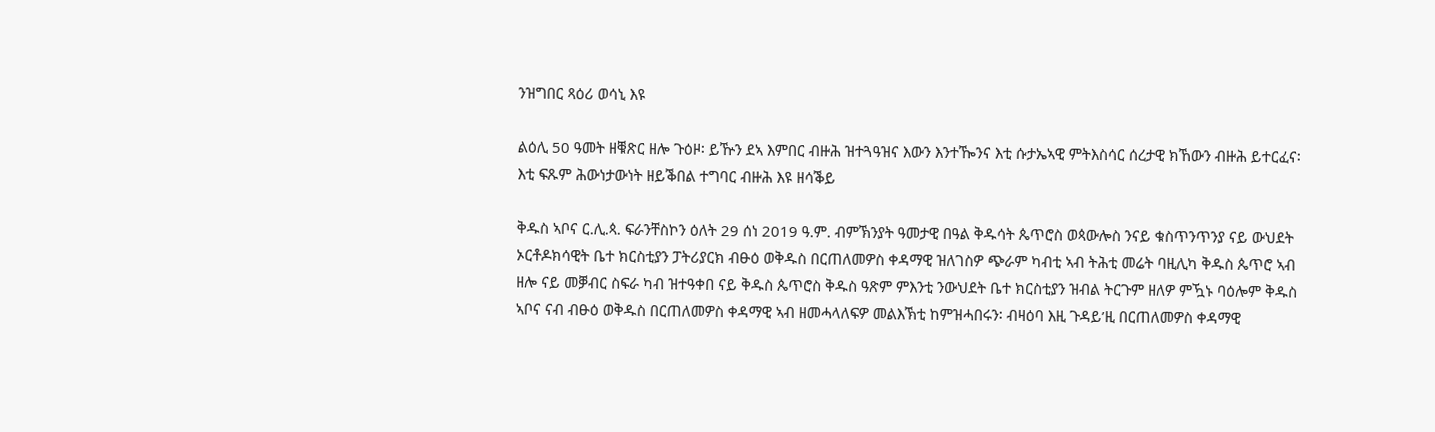ንዝግበር ጻዕሪ ወሳኒ እዩ

ልዕሊ 50 ዓመት ዘቑጽር ዘሎ ጉዕዞ፡ ይዅን ደኣ እምበር ብዙሕ ዝተጓዓዝና እውን እንተዀንና እቲ ሱታኤኣዊ ምትእስሳር ሰረታዊ ክኸውን ብዙሕ ይተርፈና፡ እቲ ፍጹም ሕውነታውነት ዘይቕበል ተግባር ብዙሕ እዩ ዘሳቕይ

ቅዱስ ኣቦና ር.ሊ.ጳ. ፍራንቸስኮን ዕለት 29 ሰነ 2019 ዓ.ም. ብምኽንያት ዓመታዊ በዓል ቅዱሳት ጴጥሮስ ወጳውሎስ ንናይ ቁስጥንጥንያ ናይ ውህደት ኦርቶዶክሳዊት ቤተ ክርስቲያን ፓትሪያርክ ብፁዕ ወቅዱስ በርጠለመዎስ ቀዳማዊ ዝለገስዎ ጭራም ካብቲ ኣብ ትሕቲ መሬት ባዚሊካ ቅዱስ ጴጥሮ ኣብ ዘሎ ናይ መቓብር ስፍራ ካብ ዝተዓቀበ ናይ ቅዱስ ጴጥሮስ ቅዱስ ዓጽም ምእንቲ ንውህደት ቤተ ክርስቲያን ዝብል ትርጉም ዘለዎ ምዃኑ ባዕሎም ቅዱስ ኣቦና ናብ ብፁዕ ወቅዱስ በርጠለመዎስ ቀዳማዊ ኣብ ዘመሓላለፍዎ መልእኽቲ ከምዝሓበሩን፡ ብዛዕባ እዚ ጉዳይ’ዚ በርጠለመዎስ ቀዳማዊ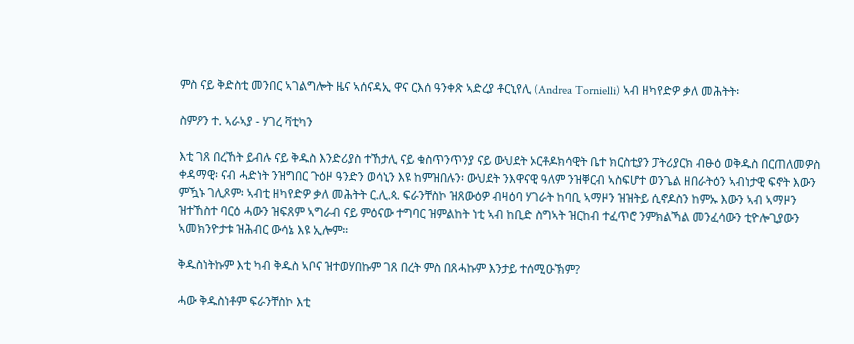ምስ ናይ ቅድስቲ መንበር ኣገልግሎት ዜና ኣሰናዳኢ ዋና ርእሰ ዓንቀጽ ኣድረያ ቶርኒየሊ (Andrea Tornielli) ኣብ ዘካየድዎ ቃለ መሕትት፡

ስምዖን ተ. ኣራኣያ - ሃገረ ቫቲካን

እቲ ገጸ በረኸት ይብሉ ናይ ቅዱስ እንድሪያስ ተኸታሊ ናይ ቁስጥንጥንያ ናይ ውህደት ኦርቶዶክሳዊት ቤተ ክርስቲያን ፓትሪያርክ ብፁዕ ወቅዱስ በርጠለመዎስ ቀዳማዊ፡ ናብ ሓድነት ንዝግበር ጉዕዞ ዓንድን ወሳኒን እዩ ከምዝበሉን፡ ውህደት ንእዋናዊ ዓለም ንዝቐርብ ኣስፍሆተ ወንጌል ዘበራትዕን ኣብነታዊ ፍኖት እውን ምዃኑ ገሊጾም፡ ኣብቲ ዘካየድዎ ቃለ መሕትት ር.ሊ.ጳ. ፍራንቸስኮ ዝጸውዕዎ ብዛዕባ ሃገራት ከባቢ ኣማዞን ዝዝትይ ሲኖዶስን ከምኡ እውን ኣብ ኣማዞን ዝተኸስተ ባርዕ ሓውን ዝፍጸም ኣግራብ ናይ ምዕናው ተግባር ዝምልከት ነቲ ኣብ ከቢድ ስግኣት ዝርከብ ተፈጥሮ ንምክልኻል መንፈሳውን ቲዮሎጊያውን ኣመክንዮታቱ ዝሕብር ውሳኔ እዩ ኢሎም።

ቅዱስነትኩም እቲ ካብ ቅዱስ ኣቦና ዝተወሃበኩም ገጸ በረት ምስ በጸሓኩም እንታይ ተሰሚዑኽም?

ሓው ቅዱስነቶም ፍራንቸስኮ እቲ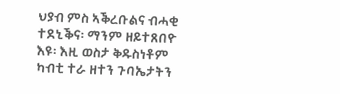ህያብ ምስ ኣቕረቡልና ብሓቂ ተደኒቕና፡ ማንም ዘይተጸበዮ እዩ፡ እዚ ወስታ ቅዱስነቶም ካብቲ ተራ ዘተን ጉባኤታትን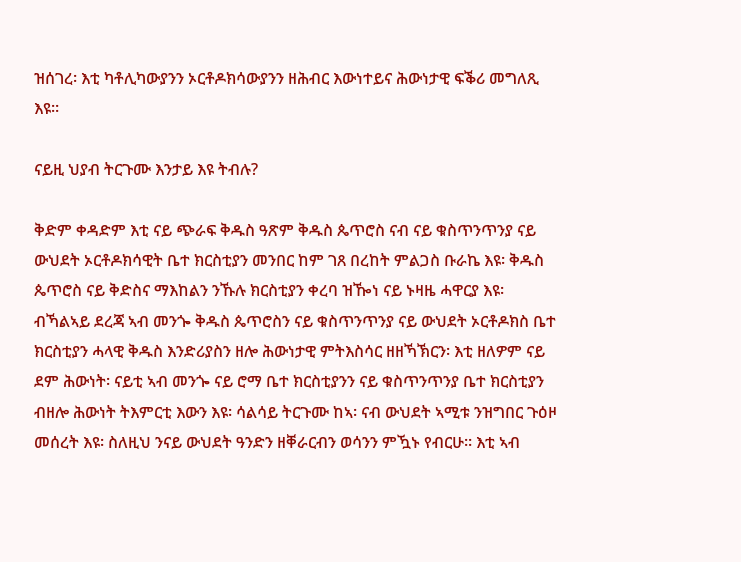ዝሰገረ፡ እቲ ካቶሊካውያንን ኦርቶዶክሳውያንን ዘሕብር እውነተይና ሕውነታዊ ፍቕሪ መግለጺ እዩ።

ናይዚ ህያብ ትርጉሙ እንታይ እዩ ትብሉ?

ቅድም ቀዳድም እቲ ናይ ጭራፍ ቅዱስ ዓጽም ቅዱስ ጴጥሮስ ናብ ናይ ቁስጥንጥንያ ናይ ውህደት ኦርቶዶክሳዊት ቤተ ክርስቲያን መንበር ከም ገጸ በረከት ምልጋስ ቡራኬ እዩ፡ ቅዱስ ጴጥሮስ ናይ ቅድስና ማእከልን ንኹሉ ክርስቲያን ቀረባ ዝዀነ ናይ ኑዛዜ ሓዋርያ እዩ፡ ብኻልኣይ ደረጃ ኣብ መንጐ ቅዱስ ጴጥሮስን ናይ ቁስጥንጥንያ ናይ ውህደት ኦርቶዶክስ ቤተ ክርስቲያን ሓላዊ ቅዱስ እንድሪያስን ዘሎ ሕውነታዊ ምትእስሳር ዘዘኻኽርን፡ እቲ ዘለዎም ናይ ደም ሕውነት፡ ናይቲ ኣብ መንጐ ናይ ሮማ ቤተ ክርስቲያንን ናይ ቁስጥንጥንያ ቤተ ክርስቲያን ብዘሎ ሕውነት ትእምርቲ እውን እዩ፡ ሳልሳይ ትርጉሙ ከኣ፡ ናብ ውህደት ኣሚቱ ንዝግበር ጉዕዞ መሰረት እዩ፡ ስለዚህ ንናይ ውህደት ዓንድን ዘቐራርብን ወሳንን ምዃኑ የብርሁ። እቲ ኣብ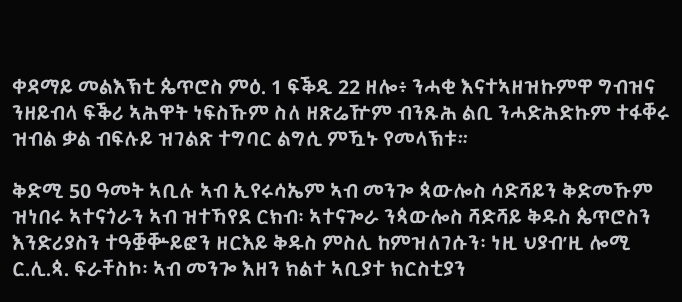ቀዳማይ መልእኽቲ ጴጥሮስ ምዕ. 1 ፍቕዲ 22 ዘሎ፥ ንሓቂ እናተኣዘዝኩምዋ ግብዝና ንዘይብላ ፍቕሪ ኣሕዋት ነፍስኹም ስለ ዘጽሬዅም ብንጹሕ ልቢ ንሓድሕድኩም ተፋቐሩ ዝብል ቃል ብፍሉይ ዝገልጽ ተግባር ልግሲ ምዃኑ የመላኽቱ።

ቅድሚ 50 ዓመት ኣቢሉ ኣብ ኢየሩሳኤም ኣብ መንጐ ጳውሎስ ሳድሻይን ቅድመኹም ዝነበሩ ኣተናጎራን ኣብ ዝተኻየደ ርክብ፡ ኣተናጐራ ንጳውሎስ ሻድሻይ ቅዱስ ጴጥሮስን እንድሪያስን ተዓቛቝይፎን ዘርእይ ቅዱስ ምስሊ ከምዝለገሱን፡ ነዚ ህያብ’ዚ ሎሚ ር.ሊ.ጳ. ፍራቸስኮ፡ ኣብ መንጐ እዘን ክልተ ኣቢያተ ክርስቲያን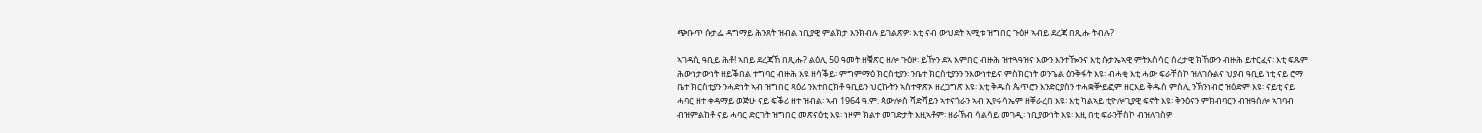ጭቡጥ ሱታፌ ዳግማይ ሕንጸት ዝብል ነቢያዊ ምልክታ እንክብሉ ይገልጽዎ፡ እቲ ናብ ውህደት ኣሚቱ ዝግበር ጉዕዞ ኣብይ ደረጃ በጺሑ ትብሉ?

ኣገዳሲ ዓቢይ ሕቶ! ኣበይ ደረጃኸ በጺሑ? ልዕሊ 50 ዓመት ዘቑጽር ዘሎ ጉዕዞ፡ ይዅን ደኣ እምበር ብዙሕ ዝተጓዓዝና እውን እንተዀንና እቲ ሱታኤኣዊ ምትእስሳር ሰረታዊ ክኸውን ብዙሕ ይተርፈና፡ እቲ ፍጹም ሕውነታውነት ዘይቕበል ተግባር ብዙሕ እዩ ዘሳቕይ፡ ምግምማዕ ክርስቲያን፡ ንቤተ ክርስቲያንን ንእውነተይና ምስክርነት ወንጌል ዕንቅፋት እዩ፡ ብሓቂ እቲ ሓው ፍራቸስኮ ዝለገሱልና ህያብ ዓቢይ ነቲ ናይ ሮማ ቤተ ክርስቲያን ንሓድነት ኣብ ዝግበር ጻዕሪ ንእተበርክቶ ዓቢይን ህርኩትን ኣስተዋጽኦ ዘረጋግጽ እዩ፡ እቲ ቅዱስ ጴጥሮን እንድርያስን ተሓቋቝይፎም ዘርእይ ቅዱስ ምስሊ ንኽንነብሮ ዝዕድም እዩ፡ ናይቲ ናይ ሓባር ዘተ ቀዳማይ ወጅሁ ናይ ፍቕሪ ዘተ ዝብል፡ ኣብ 1964 ዓ.ም. ጳውሎስ ሻድሻይን ኣተናጎራን ኣብ ኢየሩሳኤም ዘቐራረበ እዩ፡ እቲ ካልኣይ ቲዮሎጊያዊ ፍኖት እዩ፡ ቅንዕናን ምክብባርን ብዝዓሰሎ ኣገባብ ብዝምልከቶ ናይ ሓባር ድርገት ዝግበር መጽናዕቲ እዩ፡ ነዞም ክልተ መገድታት እዚኣቶም፡ ዘራኽብ ሳልሳይ መገዲ፡ ነቢያውነት እዩ፡ እዚ በቲ ፍራንቸስኮ ብዝለገስዎ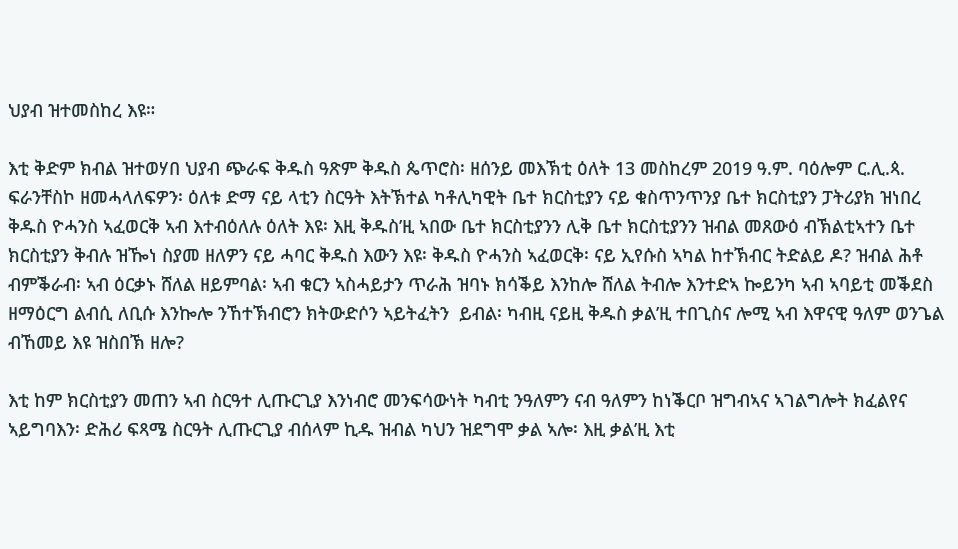ህያብ ዝተመስከረ እዩ።

እቲ ቅድም ክብል ዝተወሃበ ህያብ ጭራፍ ቅዱስ ዓጽም ቅዱስ ጴጥሮስ፡ ዘሰንይ መእኽቲ ዕለት 13 መስከረም 2019 ዓ.ም. ባዕሎም ር.ሊ.ጳ. ፍራንቸስኮ ዘመሓላለፍዎን፡ ዕለቱ ድማ ናይ ላቲን ስርዓት እትኽተል ካቶሊካዊት ቤተ ክርስቲያን ናይ ቁስጥንጥንያ ቤተ ክርስቲያን ፓትሪያክ ዝነበረ ቅዱስ ዮሓንስ ኣፈወርቅ ኣብ እተብዕለሉ ዕለት እዩ፡ እዚ ቅዱስ’ዚ ኣበው ቤተ ክርስቲያንን ሊቅ ቤተ ክርስቲያንን ዝብል መጸውዕ ብኽልቲኣተን ቤተ ክርስቲያን ቅብሉ ዝዀነ ስያመ ዘለዎን ናይ ሓባር ቅዱስ እውን እዩ፡ ቅዱስ ዮሓንስ ኣፈወርቅ፡ ናይ ኢየሱስ ኣካል ከተኽብር ትድልይ ዶ? ዝብል ሕቶ ብምቕራብ፡ ኣብ ዕርቃኑ ሸለል ዘይምባል፡ ኣብ ቁርን ኣስሓይታን ጥራሕ ዝባኑ ክሳቕይ እንከሎ ሸለል ትብሎ እንተድኣ ኰይንካ ኣብ ኣባይቲ መቕደስ ዘማዕርግ ልብሲ ለቢሱ እንኰሎ ንኸተኽብሮን ክትውድሶን ኣይትፈትን  ይብል፡ ካብዚ ናይዚ ቅዱስ ቃል’ዚ ተበጊስና ሎሚ ኣብ እዋናዊ ዓለም ወንጌል ብኸመይ እዩ ዝስበኽ ዘሎ?

እቲ ከም ክርስቲያን መጠን ኣብ ስርዓተ ሊጡርጊያ እንነብሮ መንፍሳውነት ካብቲ ንዓለምን ናብ ዓለምን ከነቕርቦ ዝግብኣና ኣገልግሎት ክፈልየና ኣይግባእን፡ ድሕሪ ፍጻሜ ስርዓት ሊጡርጊያ ብሰላም ኪዱ ዝብል ካህን ዝደግሞ ቃል ኣሎ፡ እዚ ቃል’ዚ እቲ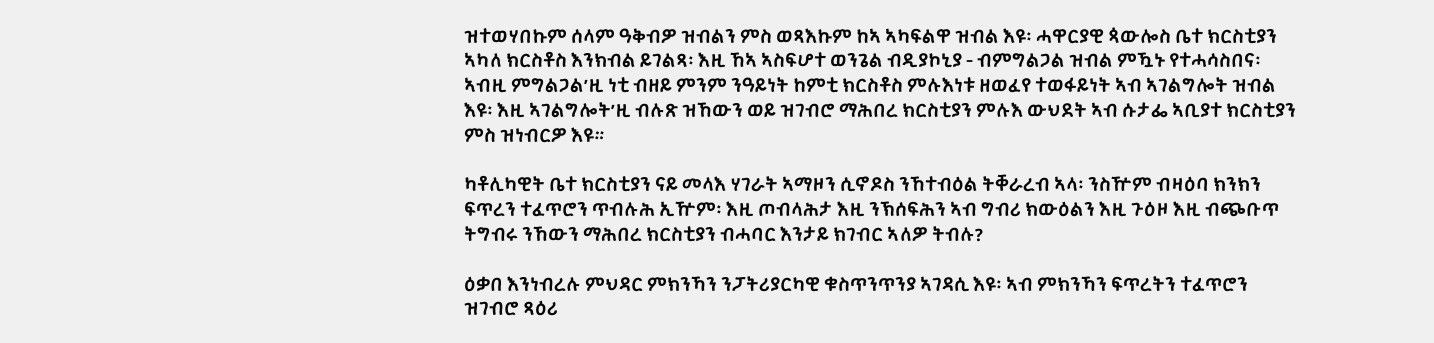ዝተወሃበኩም ሰላም ዓቅብዎ ዝብልን ምስ ወጻእኩም ከኣ ኣካፍልዋ ዝብል እዩ፡ ሓዋርያዊ ጳውሎስ ቤተ ክርስቲያን ኣካለ ክርስቶስ እንክብል ይገልጻ፡ እዚ ኸኣ ኣስፍሆተ ወንጌል ብዲያኮኒያ - ብምግልጋል ዝብል ምዃኑ የተሓሳስበና፡ ኣብዚ ምግልጋል’ዚ ነቲ ብዘይ ምንም ንዓይነት ከምቲ ክርስቶስ ምሉእነቱ ዘወፈየ ተወፋይነት ኣብ ኣገልግሎት ዝብል እዩ፡ እዚ ኣገልግሎት’ዚ ብሉጽ ዝኸውን ወይ ዝገብሮ ማሕበረ ክርስቲያን ምሉእ ውህደት ኣብ ሱታፌ ኣቢያተ ክርስቲያን ምስ ዝነብርዎ እዩ።

ካቶሊካዊት ቤተ ክርስቲያን ናይ መላእ ሃገራት ኣማዞን ሲኖዶስ ንኸተብዕል ትቐራረብ ኣላ፡ ንስዅም ብዛዕባ ክንክን ፍጥረን ተፈጥሮን ጥብሉሕ ኢዅም፡ እዚ ጦብላሕታ እዚ ንኽሰፍሕን ኣብ ግብሪ ክውዕልን እዚ ጉዕዞ እዚ ብጭቡጥ ትግብሩ ንኸውን ማሕበረ ክርስቲያን ብሓባር እንታይ ክገብር ኣለዎ ትብሉ?

ዕቃበ እንነብረሉ ምህዳር ምክንኻን ንፓትሪያርካዊ ቁስጥንጥንያ ኣገዳሲ እዩ፡ ኣብ ምክንኻን ፍጥረትን ተፈጥሮን ዝገብሮ ጻዕሪ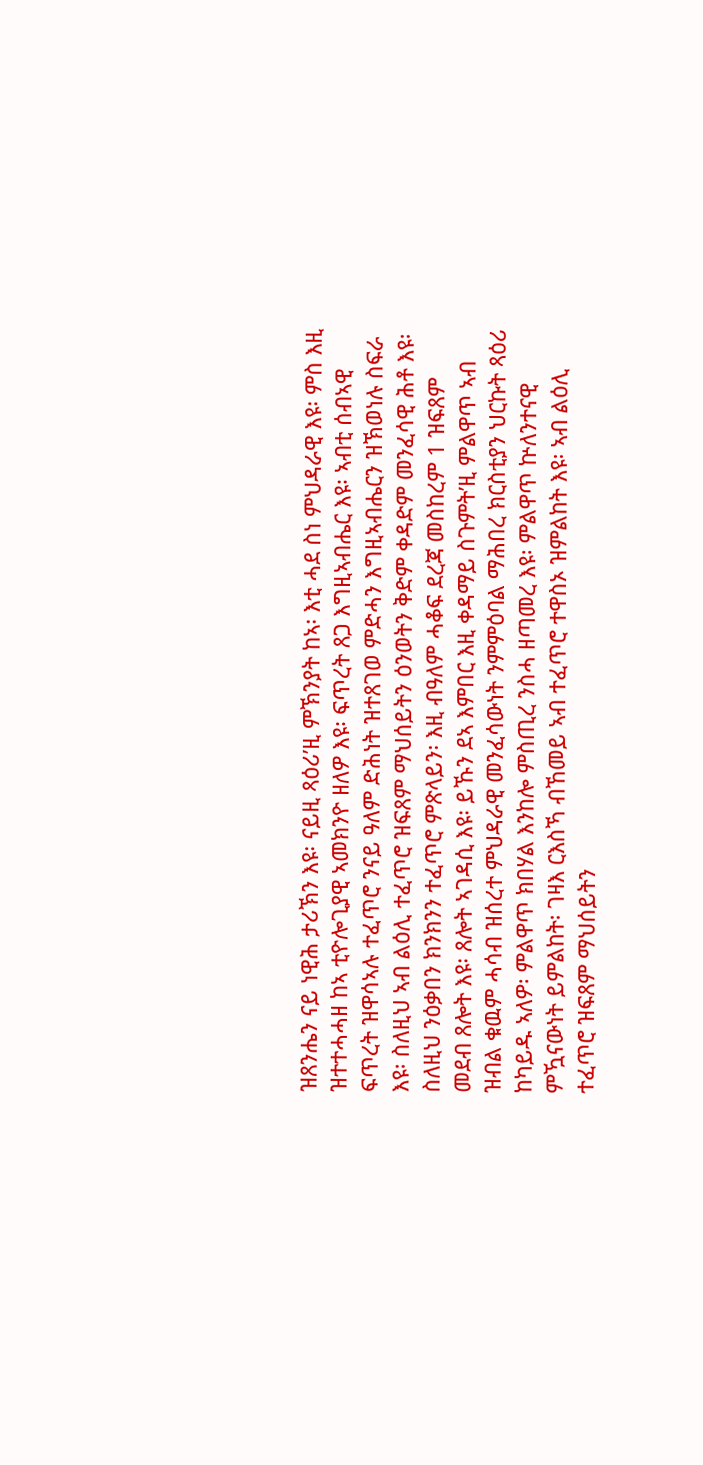ዝጸንሔን ናይ ነዊሕ ታሪኽን እዩ፡ ናይዚ ጻዕሪ’ዚ ምኽንያት ከኣ፡ እቲ ሓደ ስነ ምህዳራዊ እዩ፡ ምስ እዚ ዝተተሓሓዘ ከኣ ቲዮሎጊያዊ ኣመክንዮ ዘለዎ እዩ፡ ፍጥረት ጸጋ እግዚኣብሔር እዩ፡ ኣብቲ ሰብኣዊ ፍጥረት ዝዋሳኣሉ ተፈጥሮ ንናይ ዓለም ድሕነት ዝተጸገወ ምድሓን እግዚኣብሔርን ዝኽወነሉ ስፍራ እዩ፡ ስለዚህ ኣብ ልዕሊ ተፈጥሮ ዝፍጸም ማህሰይትን ዕንወትን ቅድም ቀዳድም መንፈሳዊ ሕቶ እዩ፡ ስለዚህ ንዕቃበን ክንክንን ተፈጥሮ ምጽላይን፡ እዚ ብዓለም ሓቆፍ ደረጃ መስከረም 1 ዝፍጸም  መደብ ጸሎት እዩ፡ ጸሎት ኣገዳሲ እዩ፡ ይኹን ደኣ እምበር እዚ ቀዳማይ ስጉምት’ዚ ምልዋጥ ኣብ ዝብል ቁዉም ሓሳብ ዝሰረተ ምህዳራዊ መንፈሳውነት ንምምዕባል ማሕበረ ክርስቲያን ህርኩት ጻዕሪ ከካይዱ ኣለዎ፡ ምልዋጥ ክበሃል እንከሎ ምስጢረ ንስሓ ዘጣመረ እዩ፡ ምልዋጥ ኵለንተናዊ ምዃናውነት ይምልከት፡ ገዛእ ርእስኻ ብኸመይ ኣብ ተፈጥሮ ተዋስኦ ዝምልከት እዩ፡ ኣብ ልዕሊ ተፈጥሮ ዝፍጸም ማህሰይትን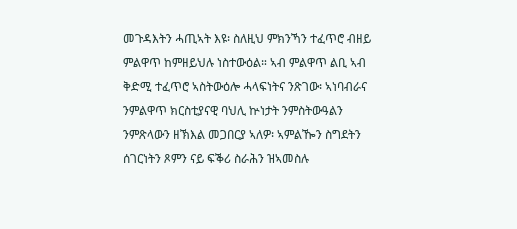መጉዳእትን ሓጢኣት እዩ፡ ስለዚህ ምክንኻን ተፈጥሮ ብዘይ ምልዋጥ ከምዘይህሉ ነስተውዕል። ኣብ ምልዋጥ ልቢ ኣብ ቅድሚ ተፈጥሮ ኣስትውዕሎ ሓላፍነትና ንጽገው፡ ኣነባብራና ንምልዋጥ ክርስቲያናዊ ባህሊ ኵነታት ንምስትውዓልን ንምጽላውን ዘኽእል መጋበርያ ኣለዎ፡ ኣምልዀን ስግደትን ሰገርነትን ጾምን ናይ ፍቕሪ ስራሕን ዝኣመስሉ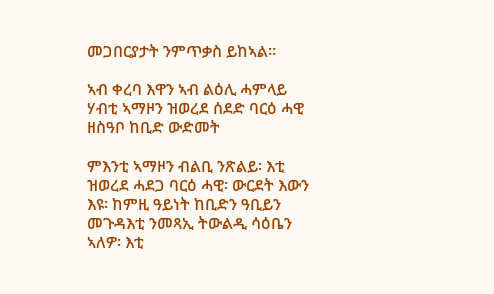መጋበርያታት ንምጥቃስ ይከኣል።

ኣብ ቀረባ እዋን ኣብ ልዕሊ ሓምላይ ሃብቲ ኣማዞን ዝወረደ ሰደድ ባርዕ ሓዊ ዘስዓቦ ከቢድ ውድመት

ምእንቲ ኣማዞን ብልቢ ንጽልይ፡ እቲ ዝወረደ ሓደጋ ባርዕ ሓዊ፡ ውርደት እውን እዩ፡ ከምዚ ዓይነት ከቢድን ዓቢይን መጉዳእቲ ንመጻኢ ትውልዲ ሳዕቤን ኣለዎ፡ እቲ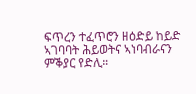ፍጥረን ተፈጥሮን ዘዕድይ ከይድ ኣገባባት ሕይወትና ኣነባብራናን ምቕያር የድሊ።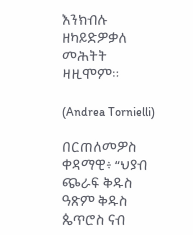እንክብሉ ዘካይድዎቃለ መሕትት ዛዚሞም።

(Andrea Tornielli)

በርጠለመዎስ ቀዳማዊ፥ “ህያብ ጭራፍ ቅዱስ ዓጽም ቅዱስ ጴጥሮስ ናብ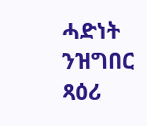ሓድነት ንዝግበር ጻዕሪ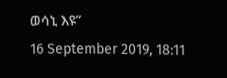ወሳኒ እዩ”
16 September 2019, 18:11